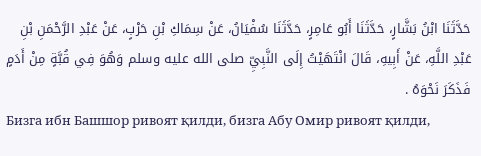حَدَّثَنَا ابْنُ بَشَّارٍ، حَدَّثَنَا أَبُو عَامِرٍ، حَدَّثَنَا سُفْيَانُ، عَنْ سِمَاكِ بْنِ حَرْبٍ، عَنْ عَبْدِ الرَّحْمَنِ بْنِ عَبْدِ اللَّهِ، عَنْ أَبِيهِ، قَالَ انْتَهَيْتُ إِلَى النَّبِيِّ صلى الله عليه وسلم وَهُوَ فِي قُبَّةٍ مِنْ أَدَمٍ فَذَكَرَ نَحْوَهُ .
Бизга ибн Башшор ривоят қилди, бизга Абу Омир ривоят қилди,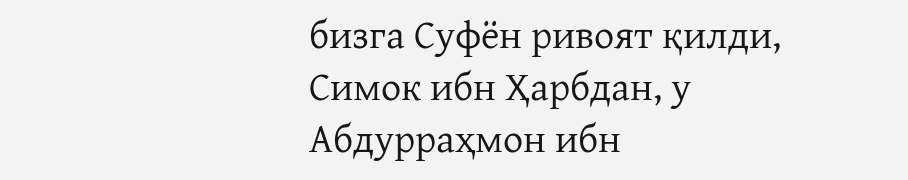бизга Суфён ривоят қилди, Симок ибн Ҳарбдан, у Абдурраҳмон ибн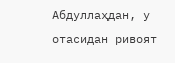Абдуллаҳдан, у отасидан ривоят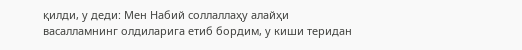қилди, у деди: Мен Набий соллаллаҳу алайҳи васалламнинг олдиларига етиб бордим, у киши теридан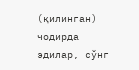(қилинган) чодирда эдилар, сўнг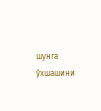шунга ўхшашини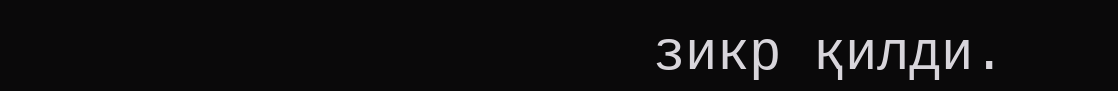зикр қилди.